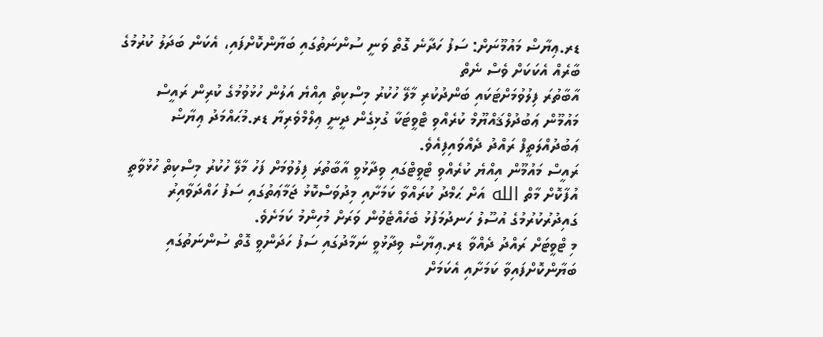ޑރ.ޢިޔާޟް މައުމޫނަށް: ސަފު ހަދާނެ ގޮތް ވަނީ ސުންނަތުގައި ބަޔާންކޮށްފައި، އެކަން ބަދަލު ކުރުމުގެ ބާރެއް އެކަކަށް ވެސް ނެތް
އާބާތުރަ ފިލުވުމަށްޓަކައި ބަންދުކުރި މާލޭ ހުކުރު މިސްކިތް އިއްޔެ އަލުން ހުޅުވުމުގެ ކުރިން ރައީސް މައުމޫން ޢަބުދުލްޤައްޔޫމް ކުރެއްވި ޓްވީޓަކާ ގުޅިގެން ދީނީ ޢިލްމްވެރިޔާ ޑރ.މުޙައްމަދު ޢިޔާޟް ޢަބުދުއްލަތީފް ރައްދު ދެއްވައިފިއެވެ.
ރައީސް މައުމޫން އިއްޔެ ކުރެއްވި ޓްވީޓްގައި ވިދާޅުވީ އާބާތުރަ ފިލުވުމަށް ފަހު މާލޭ ހުކުރު މިސްކިތް ހުޅުވާތީ އުފާކޮށް މާތް الله އަށް ޙަމްދު ކުރައްވާ ކަމަށާއި މިދުވަސްކޮޅު ޖަމާޢަތުގައި ސަފު ހައްދަވާއިރު ގައިދުރުކުރުމުގެ އުސޫލު ހަނދުމަފުޅު ބެހެއްޓެވުން ވަރަށް މުހިންމު ކަމަށެވެ.
މި ޓްވީޓަށް ރައްދު ދެއްވާ ޑރ.ޢިޔާޟް ވިދާޅުވީ ނަމާދުގައި ސަފު ހަދަންވީ ގޮތް ސުންނަތުގައި ބަޔާންކޮށްފައިވާ ކަމަށާއި އެކަމަށް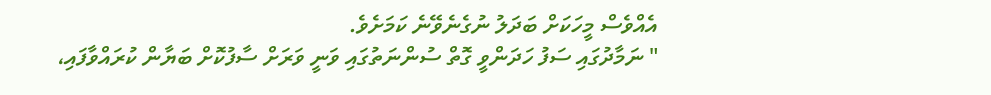އެއްވެސް މީހަކަށް ބަދަލު ނުގެނެވޭނެ ކަމަށެވެ.
" ނަމާދުގައި ސަފު ހަދަންވީ ގޮތް ސުންނަތުގައި ވަނީ ވަރަށް ސާފުކޮށް ބަޔާން ކުރައްވާފައި،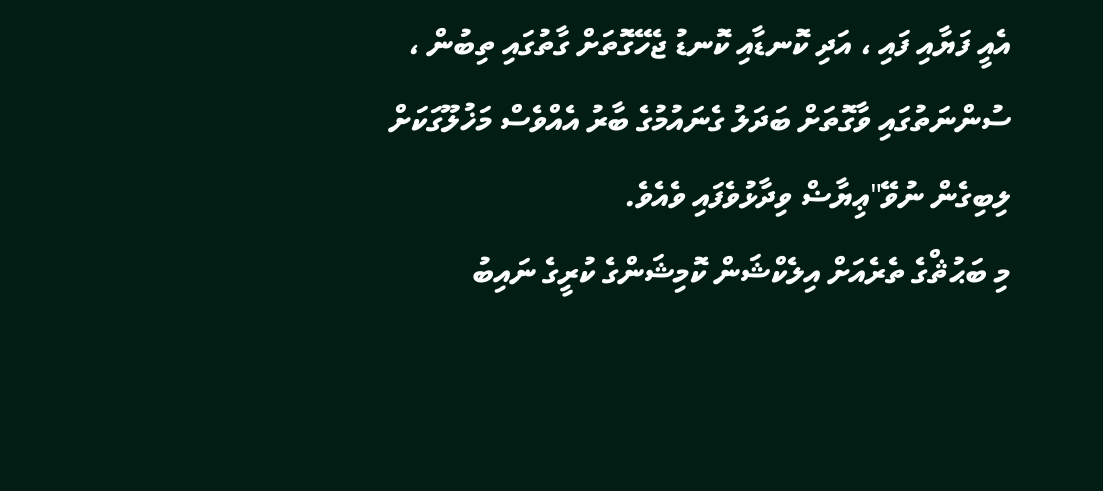އެއީ ފަޔާއި ފައި ، އަދި ކޮނޑާއި ކޮނޑު ޖެހޭގޮތަށް ގާތުގައި ތިބުން ، ސުންނަތުގައި ވާގޮތަށް ބަދަލު ގެނައުމުގެ ބާރު އެއްވެސް މަޚުލޫގަކަށް ލިބިގެން ނުވޭ"ޢިޔާޟް ވިދާޅުވެފައި ވެއެވެ.
މި ބަޙުޘްގެ ތެރެއަށް އިލެކްޝަން ކޮމިޝަންގެ ކުރީގެ ނައިބު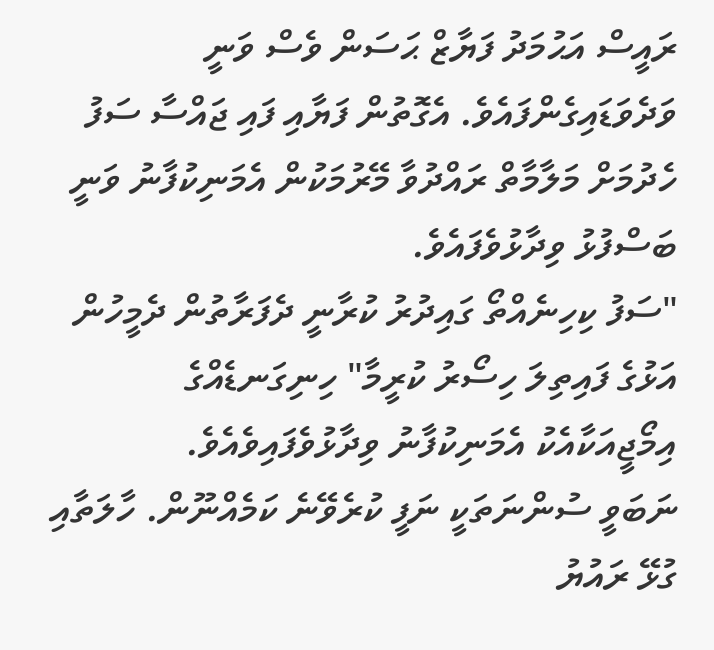ރައީސް އަޙުމަދު ފަޔާޒް ޙަސަން ވެސް ވަނީ ވަދެވަޑައިގެންފައެވެ. އެގޮތުން ފަޔާއި ފައި ޖައްސާ ސަފު ހެދުމަށް މަލާމާތް ރައްދުވާ މޭރުމަކުން އެމަނިކުފާނު ވަނީ ބަސްފުޅު ވިދާޅުވެފައެވެ.
"ސަފު ކިހިނެއްތޯ ގައިދުރު ކުރާނީ ދެފަރާތުން ދެމީހުން އަޅުގެ ފައިތިލަ ހިސޯރު ކުރީމާ" ހިނިގަނޑެއްގެ އިމޯޖީއަކާއެކު އެމަނިކުފާނު ވިދާޅުވެފައިވެއެވެ.
ނަބަވީ ސުންނަތަކީ ނަފީ ކުރެވޭނެ ކަމެއްނޫން. ހާލަތާއި ގުޅޭ ރައުޔު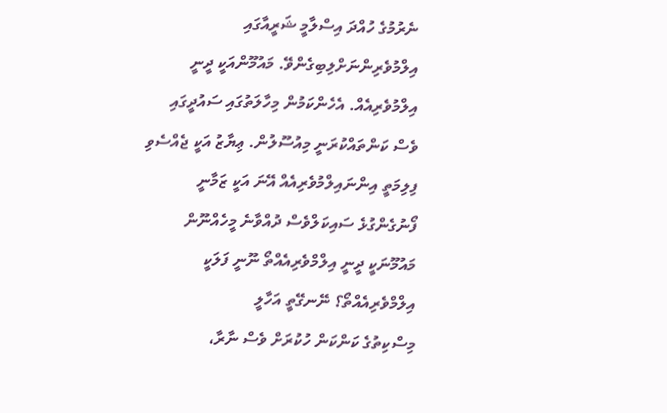ނެރުމުގެ ހުއްދަ އިސްލާމީ ޝަރީއާގައި އިލްމުވެރިންނަށްލިބިގެންވޭ. މައުމޫންއަކީ ދީނީ އިލްމުވެރިއެއް. އެހެންކަމުން މިހާލަތުގައި ސައުދީގައި ވެސް ކަންތައްކުރަނީ މިއުސޫލުން. ޢިޔާޒު އަކީ ޖެއްސެވި ފިލިމަތީ އިންނައިލްމުވެރިއެއް އޭނަ އަކީ ޒަމާނީ ފޯނުގެންގުޅެ ސައިކަލްވެސް ދުއްވާނެ މީހެއްނޫން
މައުމޫނަކީ ދީނީ އިލްމްވެރިއެއްތޯ ނޫނީ ފަލަކީ އިލްމްވެރިއެއްތޯ؟ ނޭނގޭތީ އަހާލީ
މިސްކިތުގެ ކަންކަން ހުކުރަށް ވެސް ނާރާ،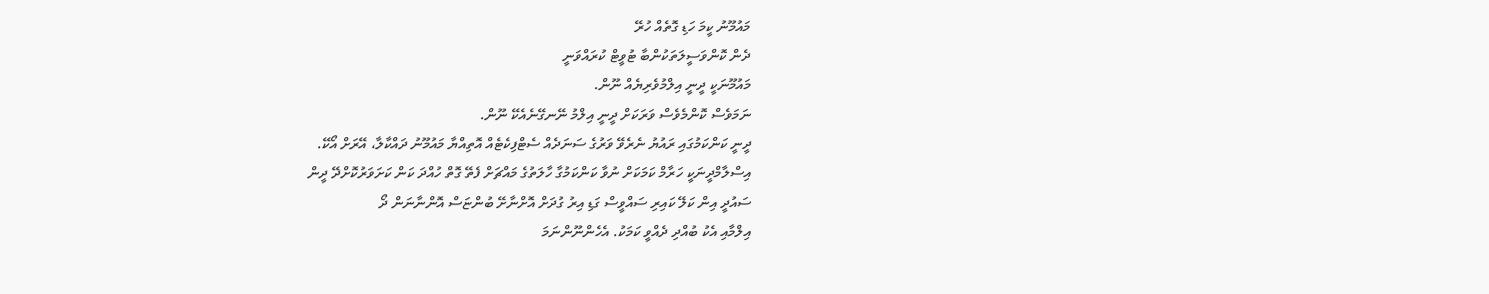މައުމޫނު ކީމަ ހަޑި ގޮތެއް ހުރޭ
ދެން ކޮންވަސީލަތަކުންބާ ޓުވީޓް ކުރައްވަނީ
މައުމޫނަކީ ދީނީ އިލްމުވެރިޔެއް ނޫން.
ނަމަވެސް ކޮންމެވެސް ވަރަކަށް ދީނީ އިލްމު ނޭނގޭނެއެކޭ ނޫން.
ދީނީ ކަންކަމުގައި ރައުޔު ނެރެވޭ ވަރުގެ ސަނަދެއް ސެޓްފިކެޓެއް އޮތިއްޔާ މައުމޫނު ދައްކާލާ، އޭރަށް އޯކޭ.
އިސްލާމްދީނަކީ ހަރާމް ކަމަކަށް ނުވާ ކަންކަމުގާ ހާލަތުގެ މައްޗަށް ފެތޭ ގޮތް ހުއްދަ ކަން ކަށަވަރުކޮށްދޭ ދީން
ސައުދީ އިން ކަލޭ ކައިރި ސައްވީސް ގަޑި އިރު ގުދަށް އޮށްނާށޭ ބުންޏަސް އޮންނާނަން ދޯ
އިލްމާއި އެކު ބުއްދި ދެއްވީ ކަމަކު. އެހެންނޫންނަމަ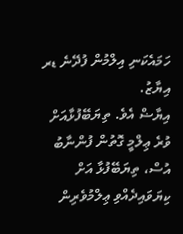ހަމައެކަނި އިލްމުން ފުދޭނެ ޑރ އިޔާޒު.
އިޔާޟް އެވެ. ތިޔަބޭފުޅާއަށް ވުރެ ޢިލްމީ ގޮތުން ފުންނާބު އުސް، ތިޔަބޭފުޅާ އަށް ކިޔަވައިދެއްވި ޢިލްމުވެރިން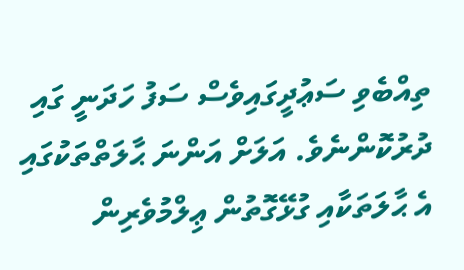ތިއްބެވި ސަޢުދީގައިވެސް ސަފު ހަދަނީ ގައި ދުރުކޮންނެވެ. އަލަށް އަންނަ ޙާލަތްތަކުގައި އެ ޙާލަތަކާއި ގުޅޭގޮތުން ޢިލްމުވެރިން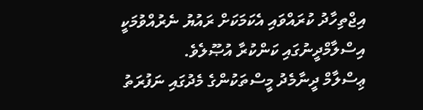އިޖްތިހާދު ކުރައްވައި އެކަމަކަށް ރައުޔު ނެރުއްވުމަކީ އިސްލާމްދީނުގައި ކަންކުރާ އުޞޫލެވެ.
ޢިސްލާމް ދީނާމެދު މީސްތަކުންގެ މެދުގައި ނަފުރަތު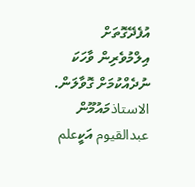އުފެދޭގޮތަށް އިލްމުވެރިން ވާހަކަ ނުދެއްކުމަށް ގޮވާލަން.
الاستاذމައުމޫން عبدالقيوم އަކީعلم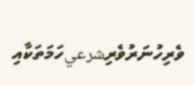ވެރިހުނަރުވެރިشرعيހަމަތަކާއި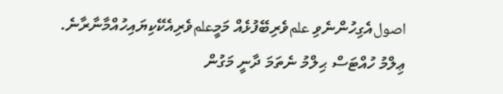اصولއެގިހުންނެވި علمވެރިބޭފުޅެއް މަމީعلمވެރިއެކޭކިޔައިހުއްމާނާރާނެ.
ޢިލްމު ހުއްޓަސް ޙިލްމު ނެތަމަ ދާނީ މަގުން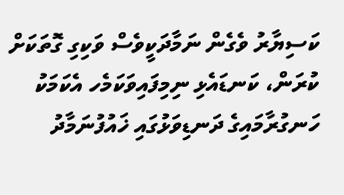ކަސިޔާރު ވެގެން ނަމާދަކީވެސް ވަކިގި ގޮތަކަށް ކުރަން، ކަނޑައެޅި ނިމިފައިވަކަމެހ އެކަމަކު ހަނގުރާމައިގެ ދަނޑިވަޅުގައި ޚައުފުނަމާދު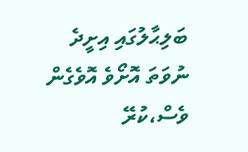ބަލިޙާލުގައި އިށީދެ ނުވަތަ އޮށޯވެ އޮވެގެން
ވެސް،ކުރޭ